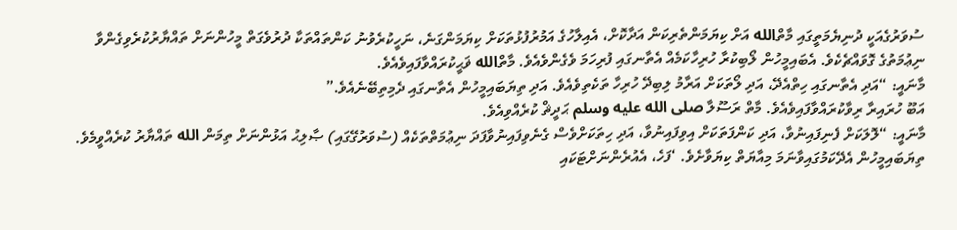ސުވަރުގެއަކީ ދުނިޔެމަތީގައި މާތްالله އަށް ކިޔަމަންތެރިކަން އަދާކޮށް، އެއިލާހުގެ އަމުރުފުޅުތަކަށް ކިޔަމަންގަނެ، ނަހީކުރެވުނު ކަންތައްތަކާ ދުރުވެގަތް މީހުންނަށް ތައްޔާރުކުރެވިގެންވާ ނިޢުމަތުގެ ގޮވައްޗެކެވެ. އެބައިމީހުން ލޯބިކުރާ ހުރިހާކަމެއް އެތާނގައި ފުރިހަމަ ވެގެންވެއެވެ. މާތްالله ޥަޙީކުރައްވާފައިވެއެވެ.
މާނައީ: “އަދި އެތާނގައި ހިތްއެދޭ، އަދި ލޯތަކަށް އަރާމު ލިބިދޭ ހުރިހާ ތަކެތިވެއެވެ. އަދި ތިޔަބައިމީހުން އެތާނގައި ދެމިތިބޭނެއެވެ.”
އަބޫ ހުރައިރާ ރިވާކުރައްވާފައިވެއެވެ. މާތް ރަސޫލާ صلى الله عليه وسلم ޙަދީޘް ކުރެއްވިއެވެ.
މާނައީ: “ލޮލަކަށް ފެނިފައިނުވާ، އަދި ކަންފަތަކަށް އިވިފައިނުވާ، އަދި ހިތަކަށްވެސް ގެނެވިފައިނުވާފަދަ ނިޢުމަތްތަކެއް (ސުވަރުގޭގައި) ޞާލިޙު އަޅުންނަށް ތިމަން الله ތައްޔާރު ކުރެއްވީމެވެ. ތިޔަބައިމީހުން އެދޭކަމުގައިވާނަމަ މިއާޔަތް ކިޔަވާށެވެ. ‘ފަހެ، އެއުރެންނަށްޓަކައި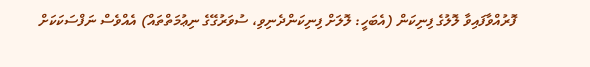ފޮރުއްވާފައިވާ ލޮލުގެ ފިނިކަން (އެބަހީ: ލޮލަށް ފިނިކަންދެނިވި، ސުވަރުގޭގެ ނިޢުމަތްތައް) އެއްވެސް ނަފްސަކަކަށް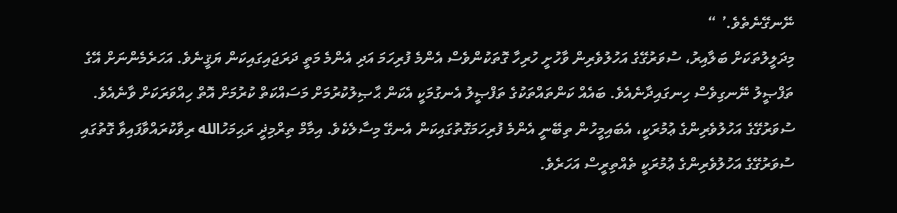ނޭނގޭނެތެވެ.’ “
މިދަލީލުތަކަށް ބަލާއިރު، ސުވަރުގޭގެ އަހުލުވެރިން ވާހުށީ ހުރިހާ ގޮތަކުންވެސް އެންމެ ފުރިހަމަ އަދި އެންމެ މަތީ ދަރަޖައިގައިކަން ޔަޤީނެވެ. އަހަރެމެންނަށް އޭގެ ތަފްޞީލު ނޭނގިވެސް ހިނގައިދާނެއެވެ. ބައެއް ކަންތައްތަކުގެ ތަފްޞީލު އެނގުމަކީ އެކަން ޙާޞިލުކުރުމަށް މަސައްކަތް ކުރުމަށް އޮތް ހިއްވަރަކަށް ވާނެއެވެ.
ސުވަރުގޭގެ އަހުލުވެރިންގެ ޢުމުރަކީ، އެބައިމީހުން ތިބޭނީ އެންމެ ފުރިހަމަގޮތުގައިކަން އެނގޭ މިސާލެކެވެ. އިމާމް ތިރްމިޛީ ރަޙިމަހުالله ރިވާކުރައްވާފައިވާ ގޮތުގައި ސުވަރުގޭގެ އަހުލުވެރިންގެ ޢުމުރަކީ ތެއްތިރީސް އަހަރެވެ.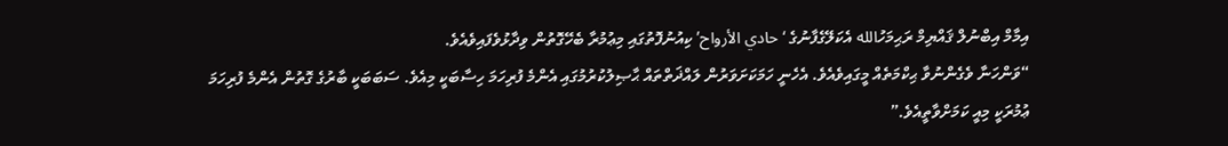އިމާމް އިބްނުލް ޤައްޔިމް ރަޙިމަހުالله އެކަލޭގެފާނުގެ ‘حادي الأرواح’ ކިއުނުފޮތުގައި މިޢުމުރާ ބެހޭގޮތުން ވިދާޅުވެފައިވެއެވެ.
“ވަންހަނާ ވެގެންނުވާ ޙިކްމަތެއް މީގައިވެއެވެ. އެހެނީ ހަމަކަށަވަރުން ލައްޛަތްތައް ޙާޞިލުކުރުމުގައި އެންމެ ފުރިހަމަ ހިސާބަކީ މިއެވެ. ސަބަބަކީ ބާރުގެ ގޮތުން އެންމެ ފުރިހަމަ ޢުމުރަކީ މިއީ ކަމަށްވާތީއެވެ.”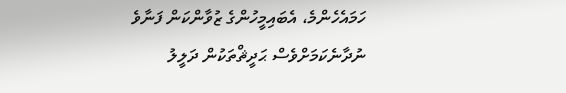ހަމައެހެންމެ، އެބައިމީހުންގެ ޒުވާންކަން ފަނާވެ ނުދާނެކަމަށްވެސް ޙަދީޘްތަކުން ދަލީލު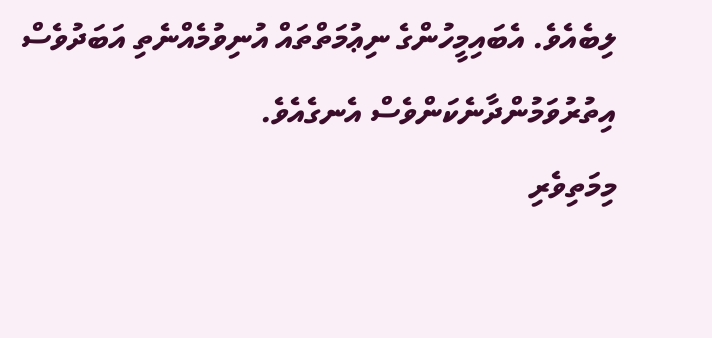ލިބެއެވެ. އެބައިމީހުންގެ ނިޢުމަތްތައް އުނިވުމެއްނެތި އަބަދުވެސް އިތުރުވަމުންދާނެކަންވެސް އެނގެއެވެ.
މިމަތިވެރި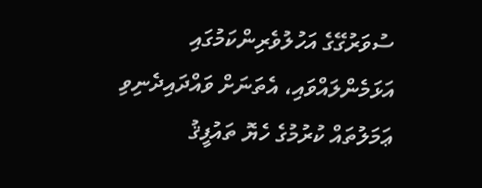ސުވަރުގޭގެ އަހުލުވެރިންކަމުގައި އަޅަމެންލައްވައި، އެތަނަށް ވައްދައިދެނިވި ޢަމަލުތައް ކުރުމުގެ ހެޔޮ ތައުފީޤު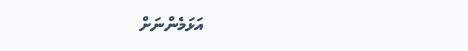އަޅަމެންނަށް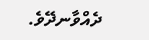ދެއްވާނދޭވެ.